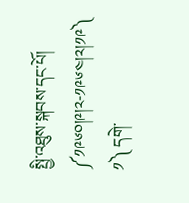སྤྱི་འཐུས་སྐབས་དང་པོ།
༼༡༩༦༠།༩།༢-༡༩༦༤།༢།༡༩༽
༡༽ དགེ་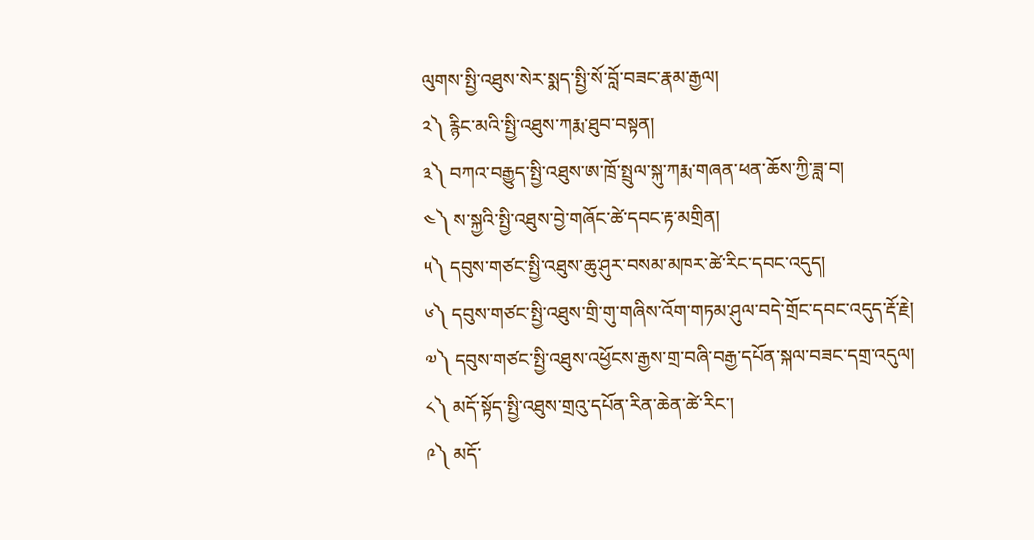ལུགས་སྤྱི་འཐུས་སེར་སྨད་སྤྱི་སོ་བློ་བཟང་རྣམ་རྒྱལ།
༢༽ རྙིང་མའི་སྤྱི་འཐུས་ཀརྨ་ཐུབ་བསྟན།
༣༽ བཀའ་བརྒྱུད་སྤྱི་འཐུས་ཨ་ཁྲོ་སྤྲུལ་སྐུ་ཀརྨ་གཞན་ཕན་ཆོས་ཀྱི་ཟླ་བ།
༤༽ ས་སྐྱའི་སྤྱི་འཐུས་བྱེ་གཞོང་ཚེ་དབང་རྟ་མགྲིན།
༥༽ དབུས་གཙང་སྤྱི་འཐུས་ཆུ་ཤུར་བསམ་མཁར་ཚེ་རིང་དབང་འདུད།
༦༽ དབུས་གཙང་སྤྱི་འཐུས་གྲི་གུ་གཞིས་འོག་གཏམ་ཤུལ་བདེ་གྲོང་དབང་འདུད་རྡོ་རྗེ།
༧༽ དབུས་གཙང་སྤྱི་འཐུས་འཕྱོངས་རྒྱས་གྲ་བཞི་བརྒྱ་དཔོན་སྐལ་བཟང་དགྲ་འདུལ།
༨༽ མདོ་སྟོད་སྤྱི་འཐུས་གྲའུ་དཔོན་རིན་ཆེན་ཚེ་རིང་།
༩༽ མདོ་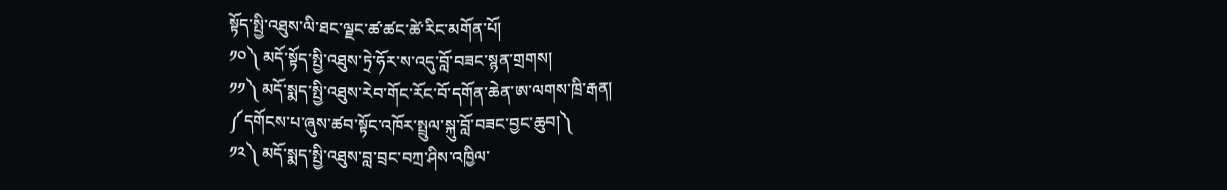སྟོད་སྤྱི་འཐུས་ལི་ཐང་ལྗང་ཚ་ཚང་ཚེ་རིང་མགོན་པོ།
༡༠༽ མདོ་སྟོད་སྤྱི་འཐུས་ཏྲེ་ཧོར་ས་འདུ་བློ་བཟང་སྙན་གྲགས།
༡༡༽ མདོ་སྨད་སྤྱི་འཐུས་རེབ་གོང་རོང་བོ་དགོན་ཆེན་ཨ་ལགས་ཁྲི་རྒན།
༼དགོངས་པ་ཞུས་ཚབ་སྟོང་འཁོར་སྤྲུལ་སྐུ་བློ་བཟང་བྱང་ཆུབ།༽
༡༢༽ མདོ་སྨད་སྤྱི་འཐུས་བླ་བྲང་བཀྲ་ཤིས་འཁྱིལ་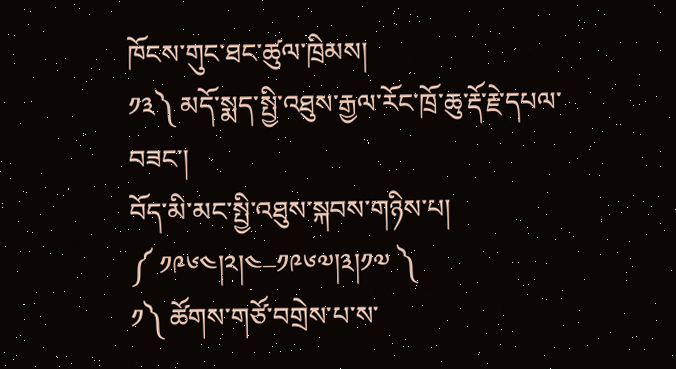ཁོངས་གུང་ཐང་ཚུལ་ཁྲིམས།
༡༣༽ མདོ་སྨད་སྤྱི་འཐུས་རྒྱལ་རོང་ཁྲོ་ཆུ་རྡོ་རྗེ་དཔལ་བཟང་།
བོད་མི་མང་སྤྱི་འཐུས་སྐབས་གཉིས་པ།
༼ ༡༩༦༤།༢།༤–༡༩༦༧།༣།༡༧ ༽
༡༽ ཚོགས་གཙོ་བགྲེས་པ་ས་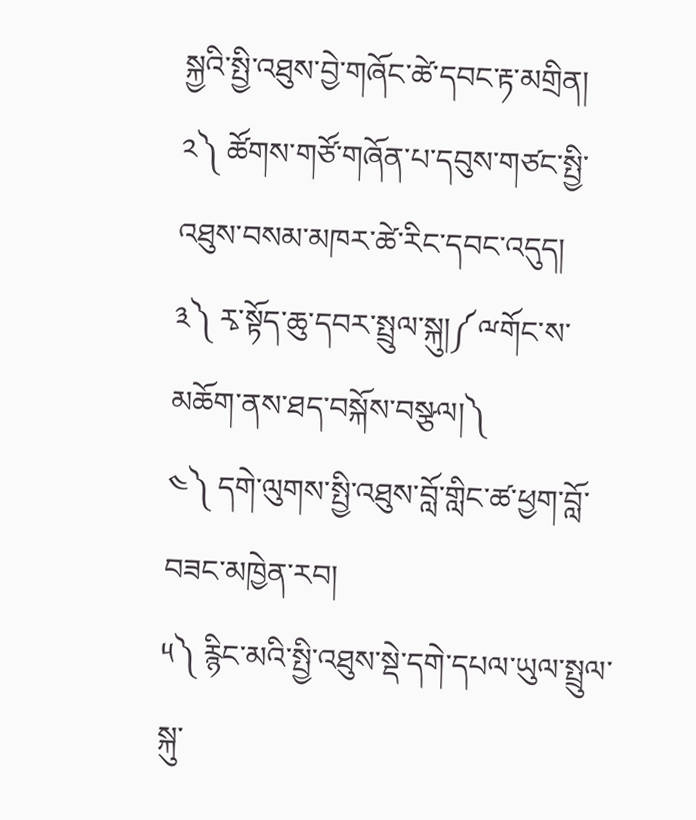སྐྱའི་སྤྱི་འཐུས་བྱེ་གཞོང་ཚེ་དབང་རྟ་མགྲིན།
༢༽ ཚོགས་གཙོ་གཞོན་པ་དབུས་གཙང་སྤྱི་འཐུས་བསམ་མཁར་ཚེ་རིང་དབང་འདུད།
༣༽ རྭ་སྟོད་ཆུ་དབར་སྤྲུལ་སྐུ།༼ྋགོང་ས་མཆོག་ནས་ཐད་བསྐོས་བསྩལ།༽
༤༽ དགེ་ལུགས་སྤྱི་འཐུས་བློ་གླིང་ཚ་ཕྱག་བློ་བཟང་མཁྱེན་རབ།
༥༽ རྙིང་མའི་སྤྱི་འཐུས་སྡེ་དགེ་དཔལ་ཡུལ་སྤྲུལ་སྐུ་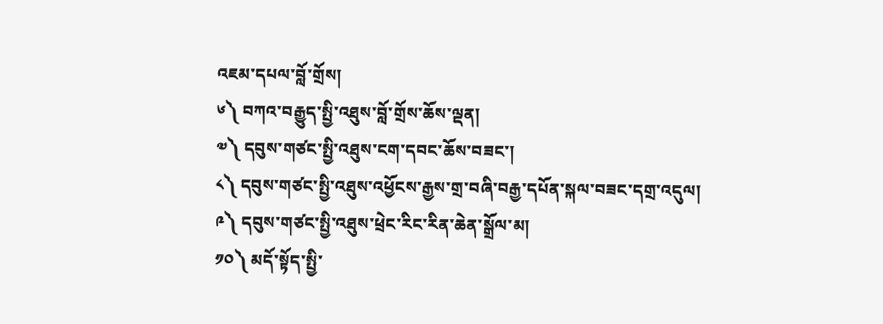འཇམ་དཔལ་བློ་གྲོས།
༦༽ བཀའ་བརྒྱུད་སྤྱི་འཐུས་བློ་གྲོས་ཆོས་ལྡན།
༧༽ དབུས་གཙང་སྤྱི་འཐུས་ངག་དབང་ཆོས་བཟང་།
༨༽ དབུས་གཙང་སྤྱི་འཐུས་འཕྱོངས་རྒྱས་གྲ་བཞི་བརྒྱ་དཔོན་སྐལ་བཟང་དགྲ་འདུལ།
༩༽ དབུས་གཙང་སྤྱི་འཐུས་ཕྲེང་རིང་རིན་ཆེན་སྒྲོལ་མ།
༡༠༽ མདོ་སྟོད་སྤྱི་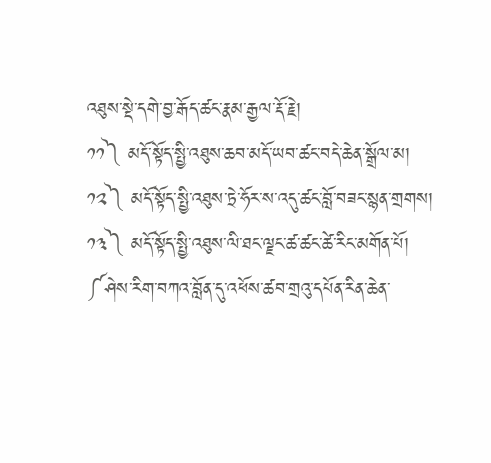འཐུས་སྡེ་དགེ་བྱ་རྒོད་ཚང་རྣམ་རྒྱལ་རྡོ་རྗེ།
༡༡༽ མདོ་སྟོད་སྤྱི་འཐུས་ཆབ་མདོ་ཡབ་ཚང་བདེ་ཆེན་སྒྲོལ་མ།
༡༢༽ མདོ་སྟོད་སྤྱི་འཐུས་ཏྲེ་ཧོར་ས་འདུ་ཚང་བློ་བཟང་སྙན་གྲགས།
༡༣༽ མདོ་སྟོད་སྤྱི་འཐུས་ལི་ཐང་ལྗང་ཚ་ཚང་ཚེ་རིང་མགོན་པོ།
༼ཤེས་རིག་བཀའ་བློན་དུ་འཕོས་ཚབ་གྲའུ་དཔོན་རིན་ཆེན་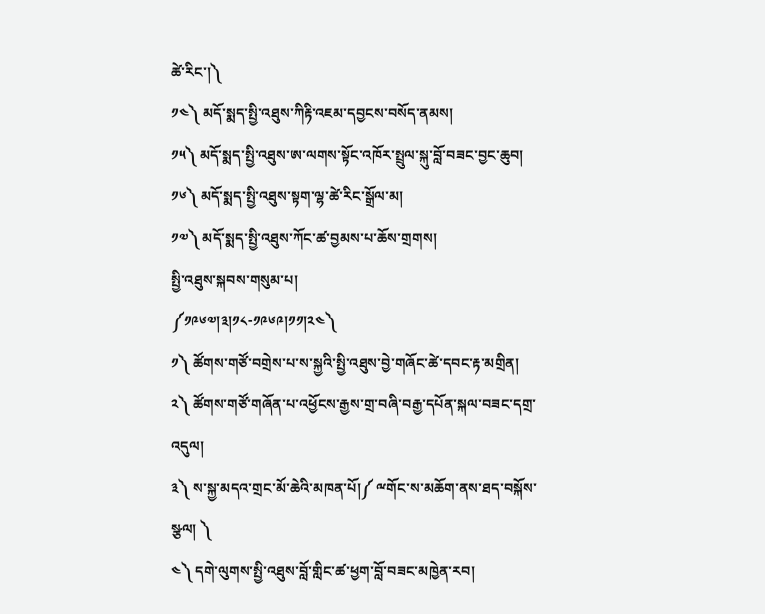ཚེ་རིང་།༽
༡༤༽ མདོ་སྨད་སྤྱི་འཐུས་ཀིརྟི་འཇམ་དབྱངས་བསོད་ནམས།
༡༥༽ མདོ་སྨད་སྤྱི་འཐུས་ཨ་ལགས་སྟོང་འཁོར་སྤྲུལ་སྐུ་བློ་བཟང་བྱང་ཆུབ།
༡༦༽ མདོ་སྨད་སྤྱི་འཐུས་སྟག་ལྷ་ཚེ་རིང་སྒྲོལ་མ།
༡༧༽ མདོ་སྨད་སྤྱི་འཐུས་ཀོང་ཚ་བྱམས་པ་ཆོས་གྲགས།
སྤྱི་འཐུས་སྐབས་གསུམ་པ།
༼༡༩༦༧།༣།༡༨-༡༩༦༩།༡༡།༢༤༽
༡༽ ཚོགས་གཙོ་བགྲེས་པ་ས་སྐྱའི་སྤྱི་འཐུས་བྱེ་གཞོང་ཚེ་དབང་རྟ་མགྲིན།
༢༽ ཚོགས་གཙོ་གཞོན་པ་འཕྱོངས་རྒྱས་གྲ་བཞི་བརྒྱ་དཔོན་སྐལ་བཟང་དགྲ་འདུལ།
༣༽ ས་སྐྱ་མདའ་གྲང་མོ་ཆེའི་མཁན་པོ།༼ ྋགོང་ས་མཆོག་ནས་ཐད་བསྐོས་སྩལ། ༽
༤༽ དགེ་ལུགས་སྤྱི་འཐུས་བློ་གླིང་ཚ་ཕྱག་བློ་བཟང་མཁྱེན་རབ།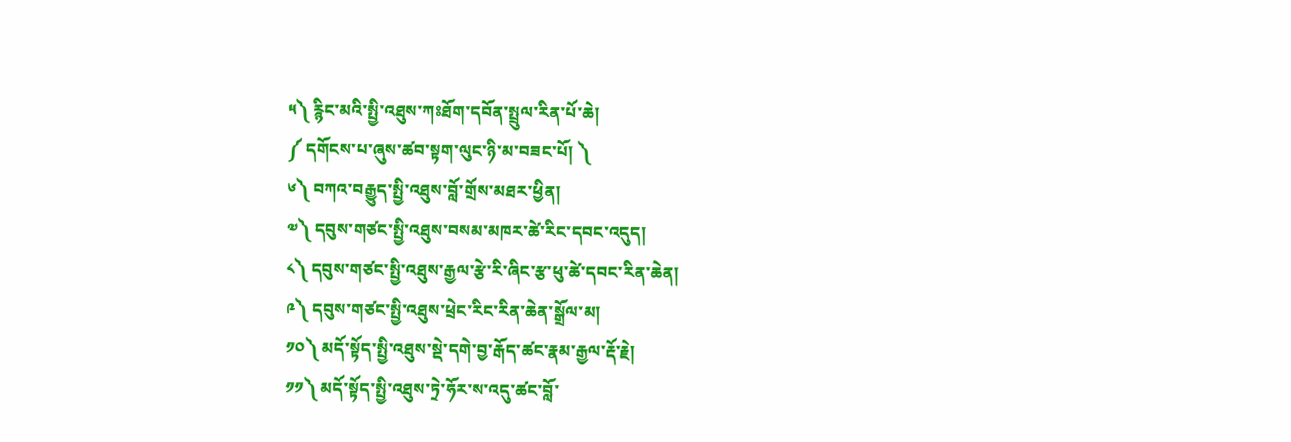༥༽ རྙིང་མའི་སྤྱི་འཐུས་ཀཿཐོག་དབོན་སྤྲུལ་རིན་པོ་ཆེ།
༼ དགོངས་པ་ཞུས་ཚབ་སྟག་ལུང་ཉི་མ་བཟང་པོ། ༽
༦༽ བཀའ་བརྒྱུད་སྤྱི་འཐུས་བློ་གྲོས་མཐར་ཕྱིན།
༧༽ དབུས་གཙང་སྤྱི་འཐུས་བསམ་མཁར་ཚེ་རིང་དབང་འདུད།
༨༽ དབུས་གཙང་སྤྱི་འཐུས་རྒྱལ་རྩེ་རི་ཞིང་རྩ་ཕུ་ཚེ་དབང་རིན་ཆེན།
༩༽ དབུས་གཙང་སྤྱི་འཐུས་ཕྲེང་རིང་རིན་ཆེན་སྒྲོལ་མ།
༡༠༽ མདོ་སྟོད་སྤྱི་འཐུས་སྡེ་དགེ་བྱ་རྒོད་ཚང་རྣམ་རྒྱལ་རྡོ་རྗེ།
༡༡༽ མདོ་སྟོད་སྤྱི་འཐུས་ཏྲེ་ཧོར་ས་འདུ་ཚང་བློ་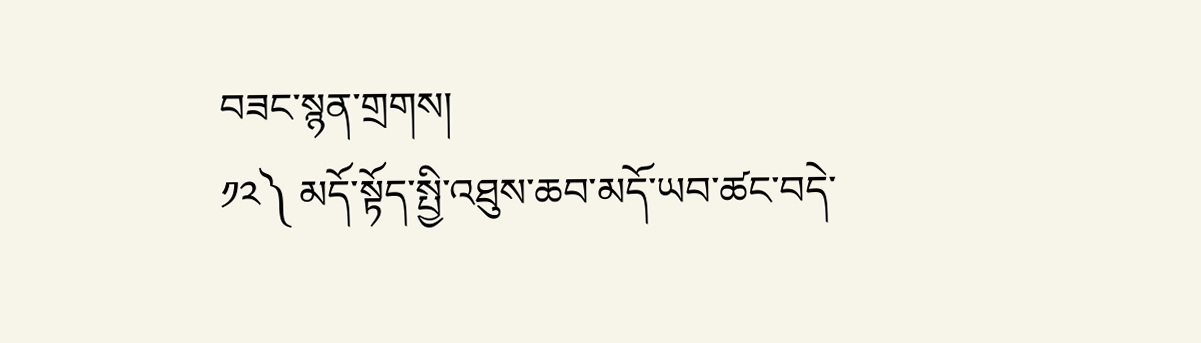བཟང་སྙན་གྲགས།
༡༢༽ མདོ་སྟོད་སྤྱི་འཐུས་ཆབ་མདོ་ཡབ་ཚང་བདེ་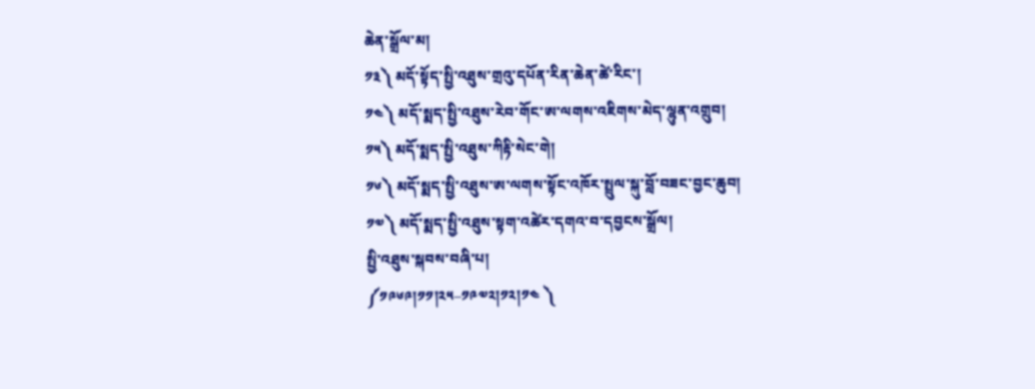ཆེན་སྒྲོལ་མ།
༡༣༽ མདོ་སྟོད་སྤྱི་འཐུས་གྲའུ་དཔོན་རིན་ཆེན་ཚེ་རིང་།
༡༤༽ མདོ་སྨད་སྤྱི་འཐུས་རེབ་གོང་ཨ་ལགས་འཇིགས་མེད་ལྷུན་འགྲུབ།
༡༥༽ མདོ་སྨད་སྤྱི་འཐུས་ཀིརྟི་སེང་གེ།
༡༦༽ མདོ་སྨད་སྤྱི་འཐུས་ཨ་ལགས་སྟོང་འཁོར་སྤྲུལ་སྐུ་བློ་བཟང་བྱང་ཆུབ།
༡༧༽ མདོ་སྨད་སྤྱི་འཐུས་སྟག་འཚེར་དགའ་བ་དབྱངས་སྒྲོལ།
སྤྱི་འཐུས་སྐབས་བཞི་པ།
༼༡༩༦༩།༡༡།༢༥–༡༩༧༢།༡༢།༡༤ ༽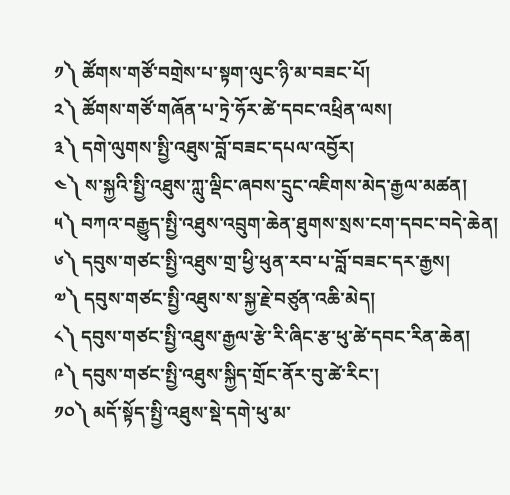༡༽ ཚོགས་གཙོ་བགྲེས་པ་སྟག་ལུང་ཉི་མ་བཟང་པོ།
༢༽ ཚོགས་གཙོ་གཞོན་པ་ཏྲེ་ཧོར་ཚེ་དབང་འཕྲིན་ལས།
༣༽ དགེ་ལུགས་སྤྱི་འཐུས་བློ་བཟང་དཔལ་འབྱོར།
༤༽ ས་སྐྱའི་སྤྱི་འཐུས་ཀླུ་ལྡིང་ཞབས་དྲུང་འཇིགས་མེད་རྒྱལ་མཚན།
༥༽ བཀའ་བརྒྱུད་སྤྱི་འཐུས་འབྲུག་ཆེན་ཐུགས་སྲས་ངག་དབང་བདེ་ཆེན།
༦༽ དབུས་གཙང་སྤྱི་འཐུས་གྲ་ཕྱི་ཕུན་རབ་པ་བློ་བཟང་དར་རྒྱས།
༧༽ དབུས་གཙང་སྤྱི་འཐུས་ས་སྐྱ་རྗེ་བཙུན་འཆི་མེད།
༨༽ དབུས་གཙང་སྤྱི་འཐུས་རྒྱལ་རྩེ་རི་ཞིང་རྩ་ཕུ་ཚེ་དབང་རིན་ཆེན།
༩༽ དབུས་གཙང་སྤྱི་འཐུས་སྐྱིད་གྲོང་ནོར་བུ་ཚེ་རིང་།
༡༠༽ མདོ་སྟོད་སྤྱི་འཐུས་སྡེ་དགེ་ཕུ་མ་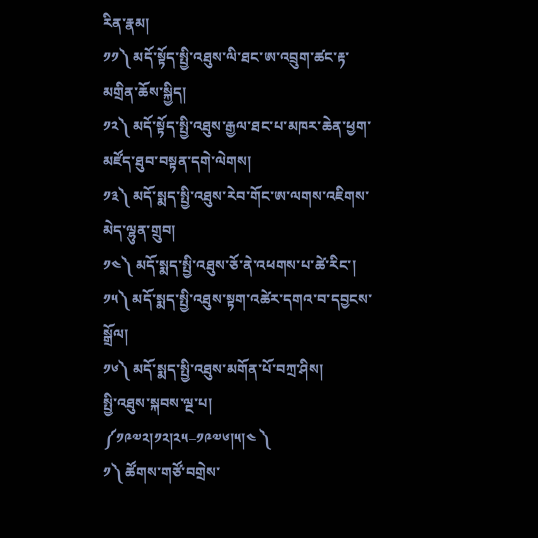རིན་རྣམ།
༡༡༽ མདོ་སྟོད་སྤྱི་འཐུས་ལི་ཐང་ཨ་འབྲུག་ཚང་རྟ་མགྲིན་ཆོས་སྐྱིད།
༡༢༽ མདོ་སྟོད་སྤྱི་འཐུས་རྒྱལ་ཐང་པ་མཁར་ཆེན་ཕྱག་མཛོད་ཐུབ་བསྟན་དགེ་ལེགས།
༡༣༽ མདོ་སྨད་སྤྱི་འཐུས་རེབ་གོང་ཨ་ལགས་འཇིགས་མེད་ལྷུན་གྲུབ།
༡༤༽ མདོ་སྨད་སྤྱི་འཐུས་ཅོ་ནེ་འཕགས་པ་ཚེ་རིང་།
༡༥༽ མདོ་སྨད་སྤྱི་འཐུས་སྟག་འཚེར་དགའ་བ་དབྱངས་སྒྲོལ།
༡༦༽ མདོ་སྨད་སྤྱི་འཐུས་མགོན་པོ་བཀྲ་ཤིས།
སྤྱི་འཐུས་སྐབས་ལྔ་པ།
༼༡༩༧༢།༡༢།༢༥–༡༩༧༦།༥།༤ ༽
༡༽ ཚོགས་གཙོ་བགྲེས་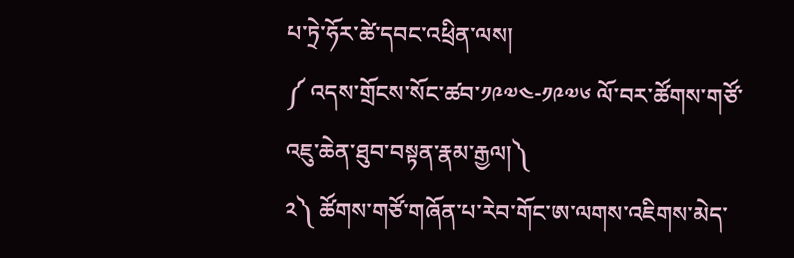པ་ཏྲེ་ཧོར་ཚེ་དབང་འཕྲིན་ལས།
༼ འདས་གྲོངས་སོང་ཚབ་༡༩༧༤-༡༩༧༦ ལོ་བར་ཚོགས་གཙོ་འཇུ་ཆེན་ཐུབ་བསྟན་རྣམ་རྒྱལ།༽
༢༽ ཚོགས་གཙོ་གཞོན་པ་རེབ་གོང་ཨ་ལགས་འཇིགས་མེད་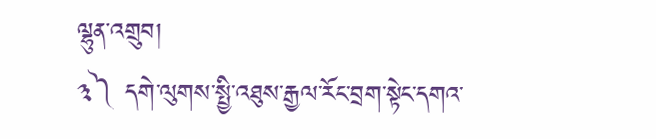ལྷུན་འགྲུབ།
༣༽ དགེ་ལུགས་སྤྱི་འཐུས་རྒྱལ་རོང་བྲག་སྟེང་དགའ་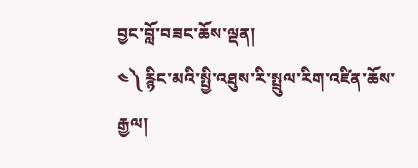བྱང་བློ་བཟང་ཆོས་ལྡན།
༤༽ རྙིང་མའི་སྤྱི་འཐུས་རི་སྤྲུལ་རིག་འཛིན་ཆོས་རྒྱལ།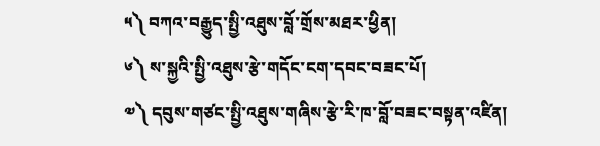༥༽ བཀའ་བརྒྱུད་སྤྱི་འཐུས་བློ་གྲོས་མཐར་ཕྱིན།
༦༽ ས་སྐྱའི་སྤྱི་འཐུས་རྩེ་གདོང་ངག་དབང་བཟང་པོ།
༧༽ དབུས་གཙང་སྤྱི་འཐུས་གཞིས་རྩེ་རི་ཁ་བློ་བཟང་བསྟན་འཛིན།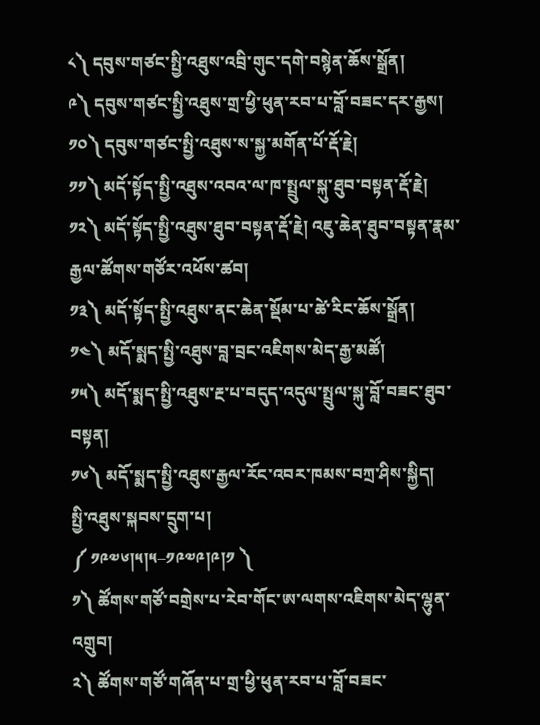༨༽ དབུས་གཙང་སྤྱི་འཐུས་འབྲི་གུང་དགེ་བསྙེན་ཆོས་སྒྲོན།
༩༽ དབུས་གཙང་སྤྱི་འཐུས་གྲ་ཕྱི་ཕུན་རབ་པ་བློ་བཟང་དར་རྒྱས།
༡༠༽ དབུས་གཙང་སྤྱི་འཐུས་ས་སྐྱ་མགོན་པོ་རྡོ་རྗེ།
༡༡༽ མདོ་སྟོད་སྤྱི་འཐུས་འབའ་ལ་ཁ་སྤྲུལ་སྐུ་ཐུབ་བསྟན་རྡོ་རྗེ།
༡༢༽ མདོ་སྟོད་སྤྱི་འཐུས་ཐུབ་བསྟན་རྡོ་རྗེ། འཇུ་ཆེན་ཐུབ་བསྟན་རྣམ་རྒྱལ་ཚོགས་གཙོར་འཕོས་ཚབ།
༡༣༽ མདོ་སྟོད་སྤྱི་འཐུས་ནང་ཆེན་སྡོམ་པ་ཚེ་རིང་ཆོས་སྒྲོན།
༡༤༽ མདོ་སྨད་སྤྱི་འཐུས་བླ་བྲང་འཇིགས་མེད་རྒྱ་མཚོ།
༡༥༽ མདོ་སྨད་སྤྱི་འཐུས་རྔ་པ་བདུད་འདུལ་སྤྲུལ་སྐུ་བློ་བཟང་ཐུབ་བསྟན།
༡༦༽ མདོ་སྨད་སྤྱི་འཐུས་རྒྱལ་རོང་འབར་ཁམས་བཀྲ་ཤིས་སྐྱིད།
སྤྱི་འཐུས་སྐབས་དྲུག་པ།
༼ ༡༩༧༦།༥།༥–༡༩༧༩།༩།༡ ༽
༡༽ ཚོགས་གཙོ་བགྲེས་པ་རེབ་གོང་ཨ་ལགས་འཇིགས་མེད་ལྷུན་འགྲུབ།
༢༽ ཚོགས་གཙོ་གཞོན་པ་གྲ་ཕྱི་ཕུན་རབ་པ་བློ་བཟང་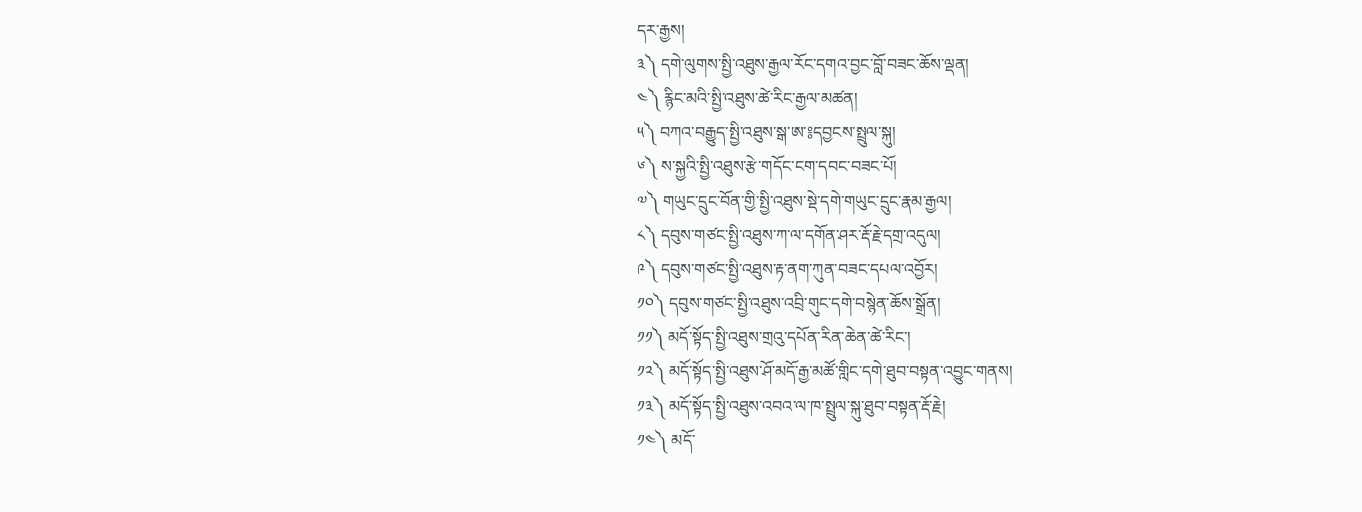དར་རྒྱས།
༣༽ དགེ་ལུགས་སྤྱི་འཐུས་རྒྱལ་རོང་དགའ་བྱང་བློ་བཟང་ཆོས་ལྡན།
༤༽ རྙིང་མའི་སྤྱི་འཐུས་ཚེ་རིང་རྒྱལ་མཚན།
༥༽ བཀའ་བརྒྱུད་སྤྱི་འཐུས་སྒ་ཨ་༔དབྱངས་སྤྲུལ་སྐུ།
༦༽ ས་སྐྱའི་སྤྱི་འཐུས་རྩེ་གདོང་ངག་དབང་བཟང་པོ།
༧༽ གཡུང་དྲུང་བོན་གྱི་སྤྱི་འཐུས་སྡེ་དགེ་གཡུང་དྲུང་རྣམ་རྒྱལ།
༨༽ དབུས་གཙང་སྤྱི་འཐུས་ཀ་ལ་དགོན་ཤར་རྡོ་རྗེ་དགྲ་འདུལ།
༩༽ དབུས་གཙང་སྤྱི་འཐུས་རྟ་ནག་ཀུན་བཟང་དཔལ་འབྱོར།
༡༠༽ དབུས་གཙང་སྤྱི་འཐུས་འབྲི་གུང་དགེ་བསྙེན་ཆོས་སྒྲོན།
༡༡༽ མདོ་སྟོད་སྤྱི་འཐུས་གྲའུ་དཔོན་རིན་ཆེན་ཚེ་རིང་།
༡༢༽ མདོ་སྟོད་སྤྱི་འཐུས་ཤོ་མདོ་རྒྱ་མཚོ་གླིང་དགེ་ཐུབ་བསྟན་འབྱུང་གནས།
༡༣༽ མདོ་སྟོད་སྤྱི་འཐུས་འབའ་ལ་ཁ་སྤྲུལ་སྐུ་ཐུབ་བསྟན་རྡོ་རྗེ།
༡༤༽ མདོ་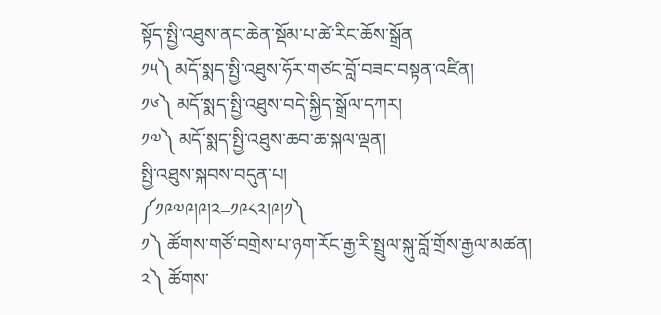སྟོད་སྤྱི་འཐུས་ནང་ཆེན་སྡོམ་པ་ཚེ་རིང་ཆོས་སྒྲོན
༡༥༽ མདོ་སྨད་སྤྱི་འཐུས་ཧོར་གཙང་བློ་བཟང་བསྟན་འཛིན།
༡༦༽ མདོ་སྨད་སྤྱི་འཐུས་བདེ་སྐྱིད་སྒྲོལ་དཀར།
༡༧༽ མདོ་སྨད་སྤྱི་འཐུས་ཆབ་ཆ་སྐལ་ལྡན།
སྤྱི་འཐུས་སྐབས་བདུན་པ།
༼༡༩༧༩།༩།༢–༡༩༨༢།༩།༡༽
༡༽ ཚོགས་གཙོ་བགྲེས་པ་ཉག་རོང་རྒྱ་རི་སྤྲུལ་སྐུ་བློ་གྲོས་རྒྱལ་མཚན།
༢༽ ཚོགས་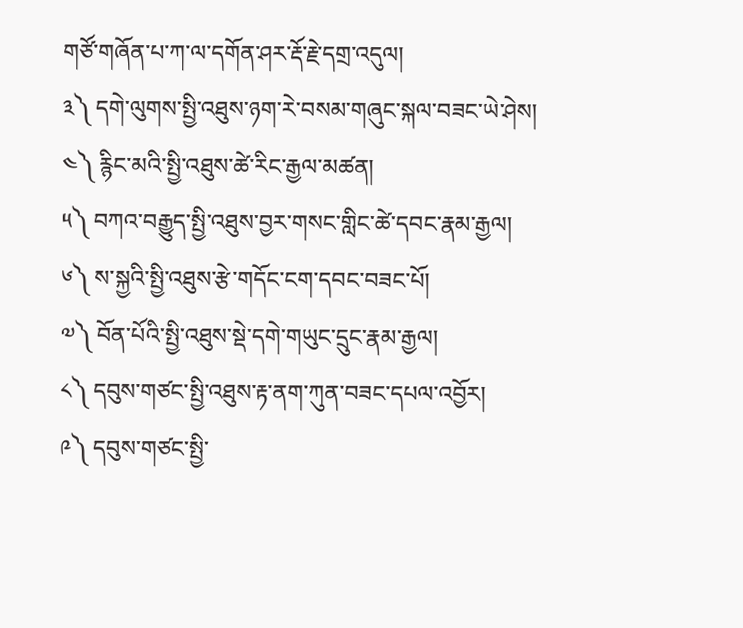གཙོ་གཞོན་པ་ཀ་ལ་དགོན་ཤར་རྡོ་རྗེ་དགྲ་འདུལ།
༣༽ དགེ་ལུགས་སྤྱི་འཐུས་ཉག་རེ་བསམ་གཞུང་སྐལ་བཟང་ཡེ་ཤེས།
༤༽ རྙིང་མའི་སྤྱི་འཐུས་ཚེ་རིང་རྒྱལ་མཚན།
༥༽ བཀའ་བརྒྱུད་སྤྱི་འཐུས་བྱར་གསང་གླིང་ཚེ་དབང་རྣམ་རྒྱལ།
༦༽ ས་སྐྱའི་སྤྱི་འཐུས་རྩེ་གདོང་ངག་དབང་བཟང་པོ།
༧༽ བོན་པོའི་སྤྱི་འཐུས་སྡེ་དགེ་གཡུང་དྲུང་རྣམ་རྒྱལ།
༨༽ དབུས་གཙང་སྤྱི་འཐུས་རྟ་ནག་ཀུན་བཟང་དཔལ་འབྱོར།
༩༽ དབུས་གཙང་སྤྱི་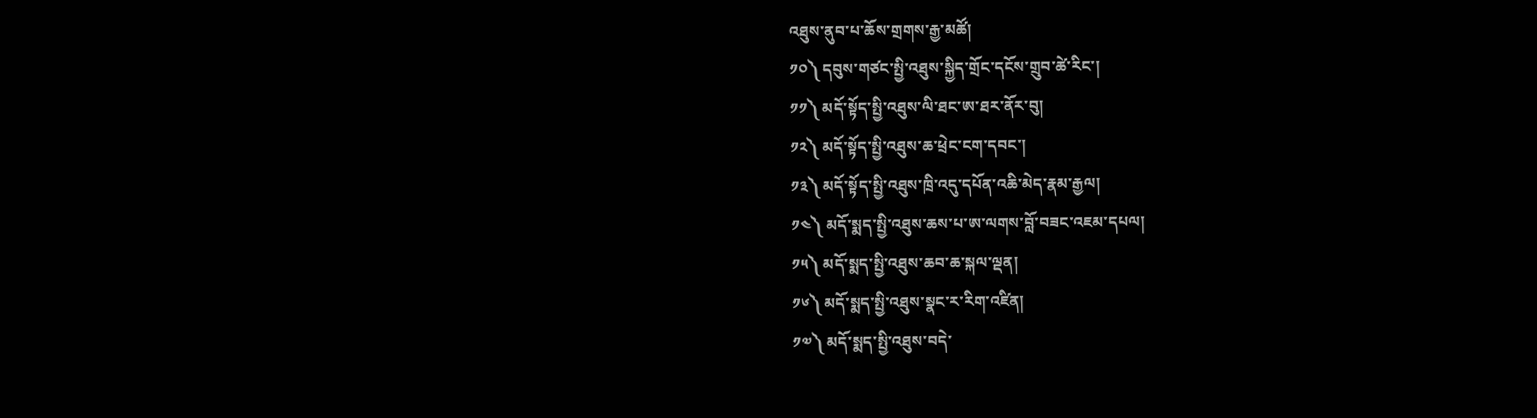འཐུས་ནུབ་པ་ཆོས་གྲགས་རྒྱ་མཚོ།
༡༠༽ དབུས་གཙང་སྤྱི་འཐུས་སྐྱིད་གྲོང་དངོས་གྲུབ་ཚེ་རིང་།
༡༡༽ མདོ་སྟོད་སྤྱི་འཐུས་ལི་ཐང་ཨ་ཐར་ནོར་བུ།
༡༢༽ མདོ་སྟོད་སྤྱི་འཐུས་ཆ་ཕྲེང་ངག་དབང་།
༡༣༽ མདོ་སྟོད་སྤྱི་འཐུས་ཁྲི་འདུ་དཔོན་འཆི་མེད་རྣམ་རྒྱལ།
༡༤༽ མདོ་སྨད་སྤྱི་འཐུས་ཆས་པ་ཨ་ལགས་བློ་བཟང་འཇམ་དཔལ།
༡༥༽ མདོ་སྨད་སྤྱི་འཐུས་ཆབ་ཆ་སྐལ་ལྡན།
༡༦༽ མདོ་སྨད་སྤྱི་འཐུས་སྣང་ར་རིག་འཛིན།
༡༧༽ མདོ་སྨད་སྤྱི་འཐུས་བདེ་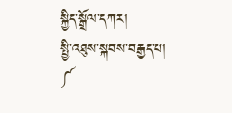སྐྱིད་སྒྲོལ་དཀར།
སྤྱི་འཐུས་སྐབས་བརྒྱད་པ།
༼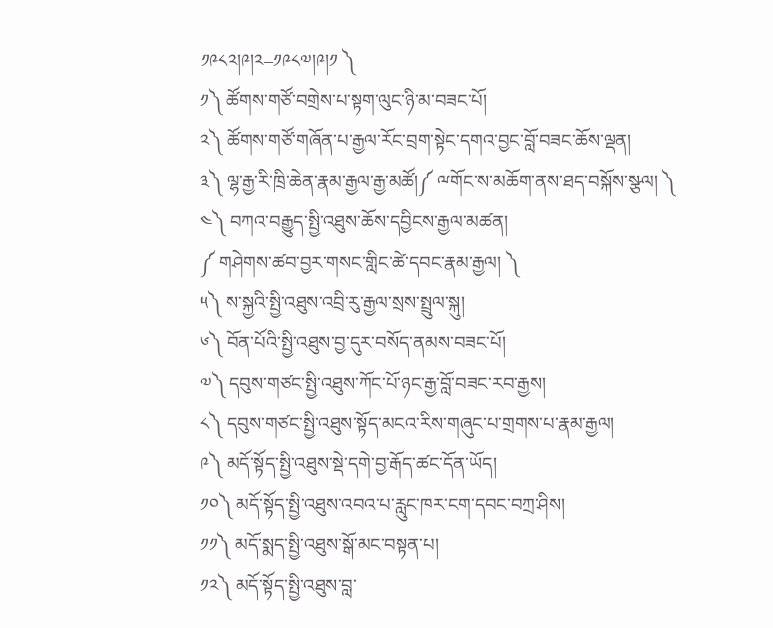༡༩༨༢།༩།༢–༡༩༨༧།༩།༡ ༽
༡༽ ཚོགས་གཙོ་བགྲེས་པ་སྟག་ལུང་ཉི་མ་བཟང་པོ།
༢༽ ཚོགས་གཙོ་གཞོན་པ་རྒྱལ་རོང་བྲག་སྟེང་དགའ་བྱང་བློ་བཟང་ཆོས་ལྡན།
༣༽ ལྷ་རྒྱ་རི་ཁྲི་ཆེན་རྣམ་རྒྱལ་རྒྱ་མཚོ།༼ ྋགོང་ས་མཆོག་ནས་ཐད་བསྐོས་སྩལ། ༽
༤༽ བཀའ་བརྒྱུད་སྤྱི་འཐུས་ཆོས་དབྱིངས་རྒྱལ་མཚན།
༼ གཤེགས་ཚབ་བྱར་གསང་གླིང་ཚེ་དབང་རྣམ་རྒྱལ། ༽
༥༽ ས་སྐྱའི་སྤྱི་འཐུས་འབྲི་རུ་རྒྱལ་སྲས་སྤྲུལ་སྐུ།
༦༽ བོན་པོའི་སྤྱི་འཐུས་བྱ་དུར་བསོད་ནམས་བཟང་པོ།
༧༽ དབུས་གཙང་སྤྱི་འཐུས་ཀོང་པོ་ཉང་རྒྱ་བློ་བཟང་རབ་རྒྱས།
༨༽ དབུས་གཙང་སྤྱི་འཐུས་སྟོད་མངའ་རིས་གཞུང་པ་གྲགས་པ་རྣམ་རྒྱལ།
༩༽ མདོ་སྟོད་སྤྱི་འཐུས་སྡེ་དགེ་བྱ་རྒོད་ཚང་དོན་ཡོད།
༡༠༽ མདོ་སྟོད་སྤྱི་འཐུས་འབའ་པ་རླུང་ཁར་ངག་དབང་བཀྲ་ཤིས།
༡༡༽ མདོ་སྨད་སྤྱི་འཐུས་སྒོ་མང་བསྟན་པ།
༡༢༽ མདོ་སྟོད་སྤྱི་འཐུས་བླ་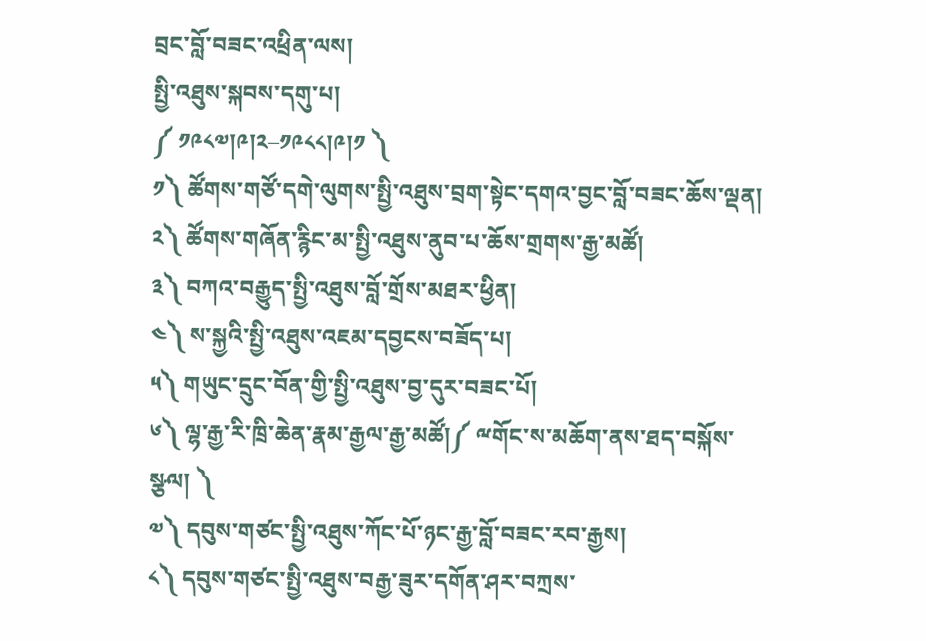བྲང་བློ་བཟང་འཕྲིན་ལས།
སྤྱི་འཐུས་སྐབས་དགུ་པ།
༼ ༡༩༨༧།༩།༢–༡༩༨༨།༩།༡ ༽
༡༽ ཚོགས་གཙོ་དགེ་ལུགས་སྤྱི་འཐུས་བྲག་སྟེང་དགའ་བྱང་བློ་བཟང་ཆོས་ལྡན།
༢༽ ཚོགས་གཞོན་རྙིང་མ་སྤྱི་འཐུས་ནུབ་པ་ཆོས་གྲགས་རྒྱ་མཚོ།
༣༽ བཀའ་བརྒྱུད་སྤྱི་འཐུས་བློ་གྲོས་མཐར་ཕྱིན།
༤༽ ས་སྐྱའི་སྤྱི་འཐུས་འཇམ་དབྱངས་བཟོད་པ།
༥༽ གཡུང་དྲུང་བོན་གྱི་སྤྱི་འཐུས་བྱ་དུར་བཟང་པོ།
༦༽ ལྷ་རྒྱ་རི་ཁྲི་ཆེན་རྣམ་རྒྱལ་རྒྱ་མཚོ།༼ ྋགོང་ས་མཆོག་ནས་ཐད་བསྐོས་སྩལ། ༽
༧༽ དབུས་གཙང་སྤྱི་འཐུས་ཀོང་པོ་ཉང་རྒྱ་བློ་བཟང་རབ་རྒྱས།
༨༽ དབུས་གཙང་སྤྱི་འཐུས་བརྒྱ་ཟུར་དགོན་ཤར་བཀྲས་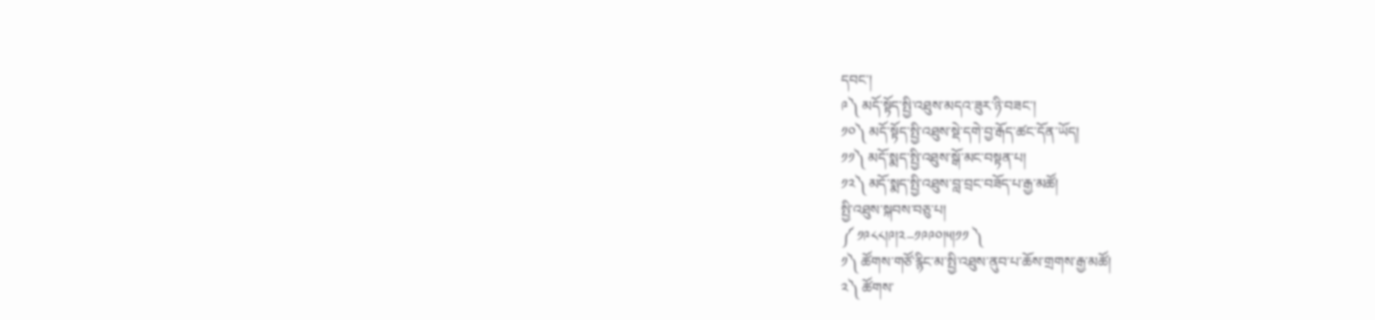དབང་།
༩༽ མདོ་སྟོད་སྤྱི་འཐུས་མདའ་ཟུར་ཉི་བཟང་།
༡༠༽ མདོ་སྟོད་སྤྱི་འཐུས་སྡེ་དགེ་བྱ་རྒོད་ཚང་དོན་ཡོད།
༡༡༽ མདོ་སྨད་སྤྱི་འཐུས་སྒོ་མང་བསྟན་པ།
༡༢༽ མདོ་སྨད་སྤྱི་འཐུས་བླ་བྲང་བཟོད་པ་རྒྱ་མཚོ།
སྤྱི་འཐུས་སྐབས་བཅུ་པ།
༼ ༡༩༨༨།༩།༢–༡༩༩༠།༥།༡༡ ༽
༡༽ ཚོགས་གཙོ་རྙིང་མ་སྤྱི་འཐུས་ནུབ་པ་ཆོས་གྲགས་རྒྱ་མཚོ།
༢༽ ཚོགས་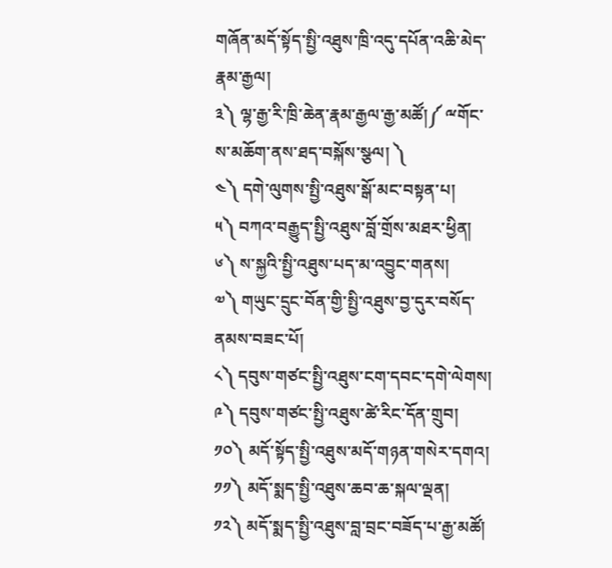གཞོན་མདོ་སྟོད་སྤྱི་འཐུས་ཁྲི་འདུ་དཔོན་འཆི་མེད་རྣམ་རྒྱལ།
༣༽ ལྷ་རྒྱ་རི་ཁྲི་ཆེན་རྣམ་རྒྱལ་རྒྱ་མཚོ།༼ ྋགོང་ས་མཆོག་ནས་ཐད་བསྐོས་སྩལ། ༽
༤༽ དགེ་ལུགས་སྤྱི་འཐུས་སྒོ་མང་བསྟན་པ།
༥༽ བཀའ་བརྒྱུད་སྤྱི་འཐུས་བློ་གྲོས་མཐར་ཕྱིན།
༦༽ ས་སྐྱའི་སྤྱི་འཐུས་པད་མ་འབྱུང་གནས།
༧༽ གཡུང་དྲུང་བོན་གྱི་སྤྱི་འཐུས་བྱ་དུར་བསོད་ནམས་བཟང་པོ།
༨༽ དབུས་གཙང་སྤྱི་འཐུས་ངག་དབང་དགེ་ལེགས།
༩༽ དབུས་གཙང་སྤྱི་འཐུས་ཚེ་རིང་དོན་གྲུབ།
༡༠༽ མདོ་སྟོད་སྤྱི་འཐུས་མདོ་གཉན་གསེར་དགའ།
༡༡༽ མདོ་སྨད་སྤྱི་འཐུས་ཆབ་ཆ་སྐལ་ལྡན།
༡༢༽ མདོ་སྨད་སྤྱི་འཐུས་བླ་བྲང་བཟོད་པ་རྒྱ་མཚོ།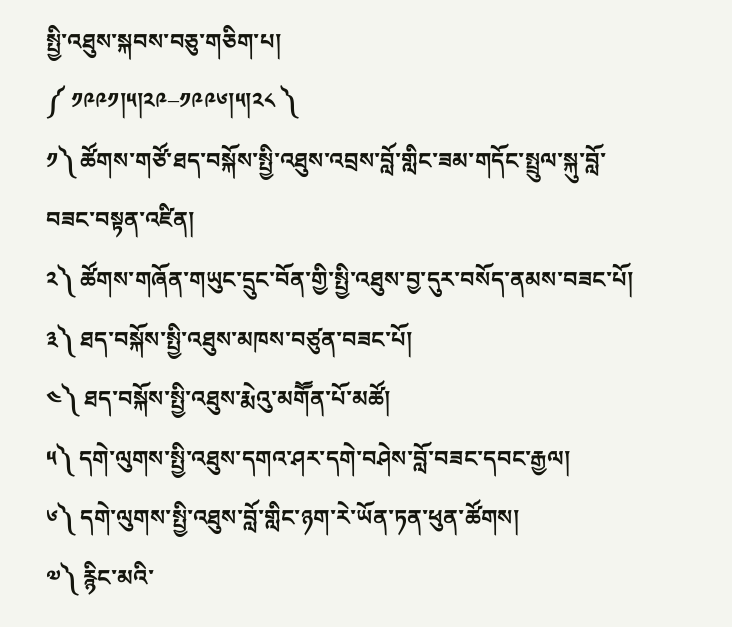སྤྱི་འཐུས་སྐབས་བཅུ་གཅིག་པ།
༼ ༡༩༩༡།༥།༢༩–༡༩༩༦།༥།༢༨ ༽
༡༽ ཚོགས་གཙོ་ཐད་བསྐོས་སྤྱི་འཐུས་འབྲས་བློ་གླིང་ཟམ་གདོང་སྤྲུལ་སྐུ་བློ་བཟང་བསྟན་འཛིན།
༢༽ ཚོགས་གཞོན་གཡུང་དྲུང་བོན་གྱི་སྤྱི་འཐུས་བྱ་དུར་བསོད་ནམས་བཟང་པོ།
༣༽ ཐད་བསྐོས་སྤྱི་འཐུས་མཁས་བཙུན་བཟང་པོ།
༤༽ ཐད་བསྐོས་སྤྱི་འཐུས་རྨེའུ་མགཽན་པོ་མཚོ།
༥༽ དགེ་ལུགས་སྤྱི་འཐུས་དགའ་ཤར་དགེ་བཤེས་བློ་བཟང་དབང་རྒྱལ།
༦༽ དགེ་ལུགས་སྤྱི་འཐུས་བློ་གླིང་ཉག་རེ་ཡོན་ཏན་ཕུན་ཚོགས།
༧༽ རྙིང་མའི་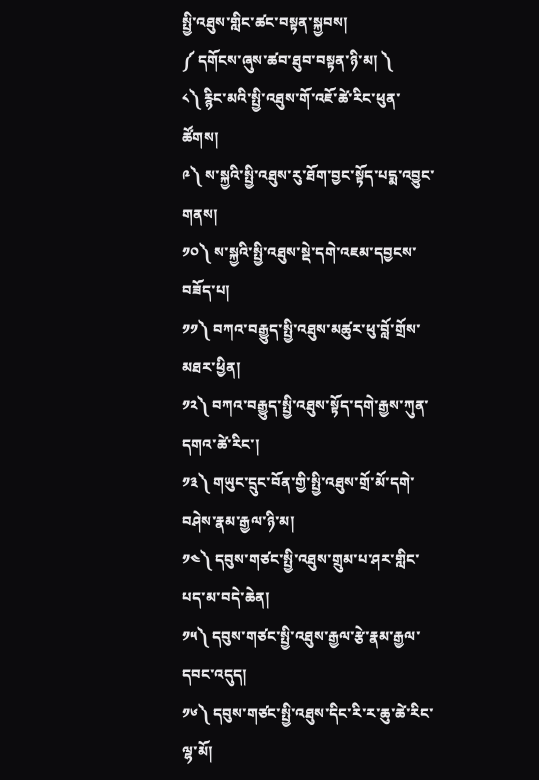སྤྱི་འཐུས་གླིང་ཚང་བསྟན་སྐྱབས།
༼ དགོངས་ཞུས་ཚབ་ཐུབ་བསྟན་ཉི་མ། ༽
༨༽ རྙིང་མའི་སྤྱི་འཐུས་གོ་འཇོ་ཚེ་རིང་ཕུན་ཚོགས།
༩༽ ས་སྐྱའི་སྤྱི་འཐུས་རུ་ཐོག་བྱང་སྟོད་པདྨ་འབྱུང་གནས།
༡༠༽ ས་སྐྱའི་སྤྱི་འཐུས་སྡེ་དགེ་འཇམ་དབྱངས་བཟོད་པ།
༡༡༽ བཀའ་བརྒྱུད་སྤྱི་འཐུས་མཚུར་ཕུ་བློ་གྲོས་མཐར་ཕྱིན།
༡༢༽ བཀའ་བརྒྱུད་སྤྱི་འཐུས་སྟོད་དགེ་རྒྱས་ཀུན་དགའ་ཚེ་རིང་།
༡༣༽ གཡུང་དྲུང་བོན་གྱི་སྤྱི་འཐུས་གྲོ་མོ་དགེ་བཤེས་རྣམ་རྒྱལ་ཉི་མ།
༡༤༽ དབུས་གཙང་སྤྱི་འཐུས་གྲུམ་པ་ཤར་གླིང་པད་མ་བདེ་ཆེན།
༡༥༽ དབུས་གཙང་སྤྱི་འཐུས་རྒྱལ་རྩེ་རྣམ་རྒྱལ་དབང་འདུད།
༡༦༽ དབུས་གཙང་སྤྱི་འཐུས་དིང་རི་ར་ཆུ་ཚེ་རིང་ལྷ་མོ།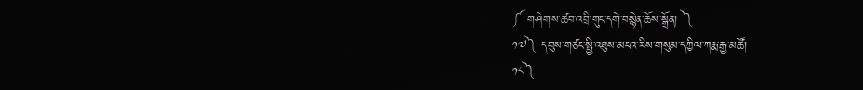༼ གཤེགས་ཚབ་འབྲི་གུང་དགེ་བསྙེན་ཆོས་སྒྲོན། ༽
༡༧༽ དབུས་གཙང་སྤྱི་འཐུས་མངའ་རིས་གསུམ་དཀྱིལ་ཀརྨ་རྒྱ་མཚོ།
༡༨༽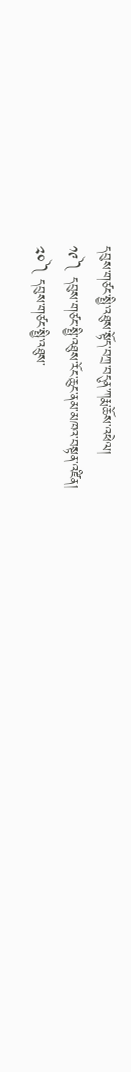དབུས་གཙང་སྤྱི་འཐུས་སྟོད་བཀྲ་བདུན་ཀརྨ་ཆོས་འཕེལ།
༡༩༽ དབུས་གཙང་སྤྱི་འཐུས་རོང་ཆུང་ནམ་མཁའ་བསྟན་འཛིན།
༢༠༽ དབུས་གཙང་སྤྱི་འཐུས་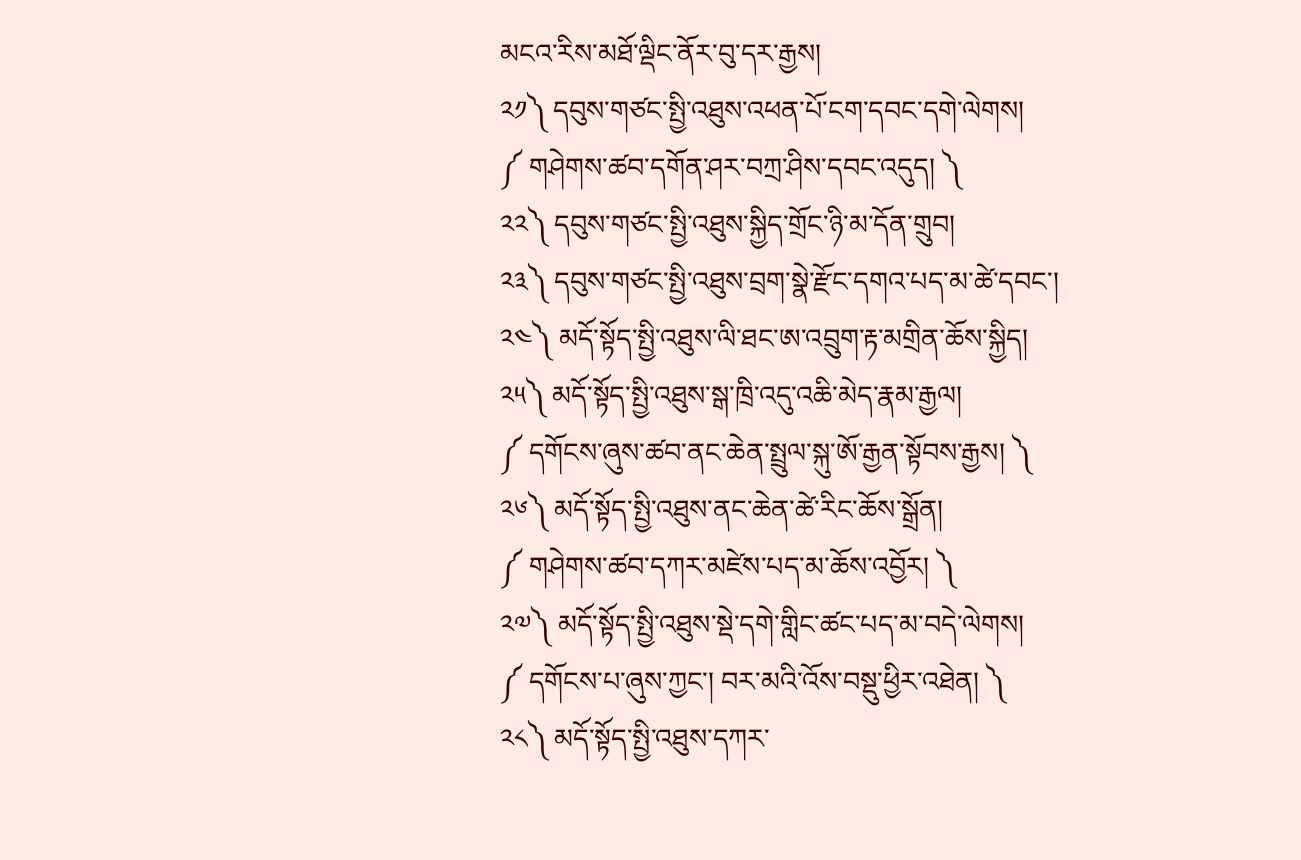མངའ་རིས་མཐོ་ལྡིང་ནོར་བུ་དར་རྒྱས།
༢༡༽ དབུས་གཙང་སྤྱི་འཐུས་འཕན་པོ་ངག་དབང་དགེ་ལེགས།
༼ གཤེགས་ཚབ་དགོན་ཤར་བཀྲ་ཤིས་དབང་འདུད། ༽
༢༢༽ དབུས་གཙང་སྤྱི་འཐུས་སྐྱིད་གྲོང་ཉི་མ་དོན་གྲུབ།
༢༣༽ དབུས་གཙང་སྤྱི་འཐུས་བྲག་སྣེ་རྫོང་དགའ་པད་མ་ཚེ་དབང་།
༢༤༽ མདོ་སྟོད་སྤྱི་འཐུས་ལི་ཐང་ཨ་འབྲུག་རྟ་མགྲིན་ཆོས་སྐྱིད།
༢༥༽ མདོ་སྟོད་སྤྱི་འཐུས་སྒ་ཁྲི་འདུ་འཆི་མེད་རྣམ་རྒྱལ།
༼ དགོངས་ཞུས་ཚབ་ནང་ཆེན་སྤྲུལ་སྐུ་ཨོ་རྒྱན་སྟོབས་རྒྱས། ༽
༢༦༽ མདོ་སྟོད་སྤྱི་འཐུས་ནང་ཆེན་ཚེ་རིང་ཆོས་སྒྲོན།
༼ གཤེགས་ཚབ་དཀར་མཛེས་པད་མ་ཆོས་འབྱོར། ༽
༢༧༽ མདོ་སྟོད་སྤྱི་འཐུས་སྡེ་དགེ་གླིང་ཚང་པད་མ་བདེ་ལེགས།
༼ དགོངས་པ་ཞུས་ཀྱང་། བར་མའི་འོས་བསྡུ་ཕྱིར་འཐེན། ༽
༢༨༽ མདོ་སྟོད་སྤྱི་འཐུས་དཀར་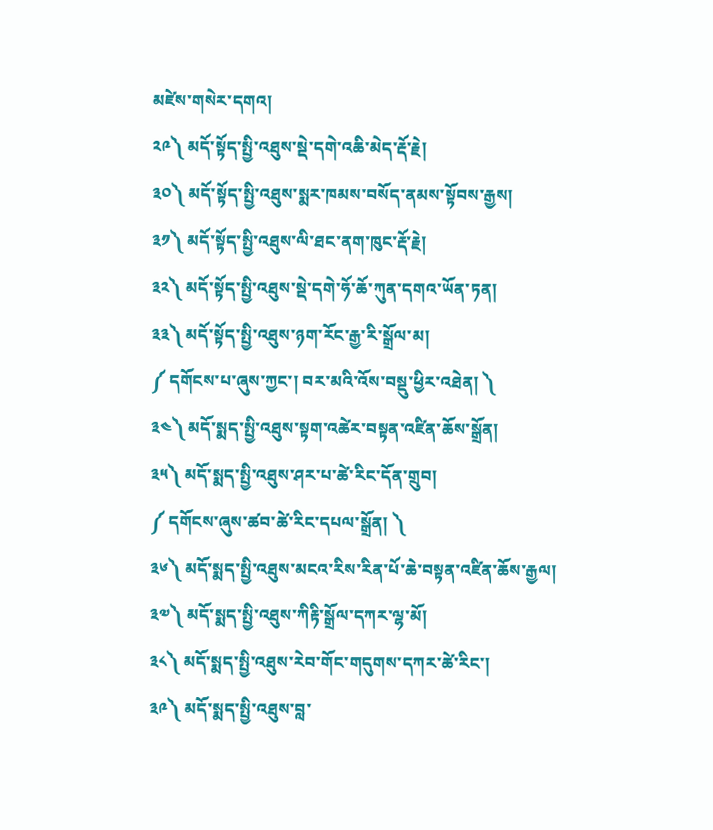མཛེས་གསེར་དགའ།
༢༩༽ མདོ་སྟོད་སྤྱི་འཐུས་སྡེ་དགེ་འཆི་མེད་རྡོ་རྗེ།
༣༠༽ མདོ་སྟོད་སྤྱི་འཐུས་སྨར་ཁམས་བསོད་ནམས་སྟོབས་རྒྱས།
༣༡༽ མདོ་སྟོད་སྤྱི་འཐུས་ལི་ཐང་ནག་ཁུང་རྡོ་རྗེ།
༣༢༽ མདོ་སྟོད་སྤྱི་འཐུས་སྡེ་དགེ་ཧོ་ཆོ་ཀུན་དགའ་ཡོན་ཏན།
༣༣༽ མདོ་སྟོད་སྤྱི་འཐུས་ཉག་རོང་རྒྱ་རི་སྒྲོལ་མ།
༼ དགོངས་པ་ཞུས་ཀྱང་། བར་མའི་འོས་བསྡུ་ཕྱིར་འཐེན། ༽
༣༤༽ མདོ་སྨད་སྤྱི་འཐུས་སྟག་འཚེར་བསྟན་འཛིན་ཆོས་སྒྲོན།
༣༥༽ མདོ་སྨད་སྤྱི་འཐུས་ཤར་པ་ཚེ་རིང་དོན་གྲུབ།
༼ དགོངས་ཞུས་ཚབ་ཚེ་རིང་དཔལ་སྒྲོན། ༽
༣༦༽ མདོ་སྨད་སྤྱི་འཐུས་མངའ་རིས་རིན་པོ་ཆེ་བསྟན་འཛིན་ཆོས་རྒྱལ།
༣༧༽ མདོ་སྨད་སྤྱི་འཐུས་ཀིརྟི་སྒྲོལ་དཀར་ལྷ་མོ།
༣༨༽ མདོ་སྨད་སྤྱི་འཐུས་རེབ་གོང་གདུགས་དཀར་ཚེ་རིང་།
༣༩༽ མདོ་སྨད་སྤྱི་འཐུས་བླ་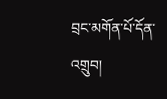བྲང་མགོན་པོ་དོན་འགྲུབ།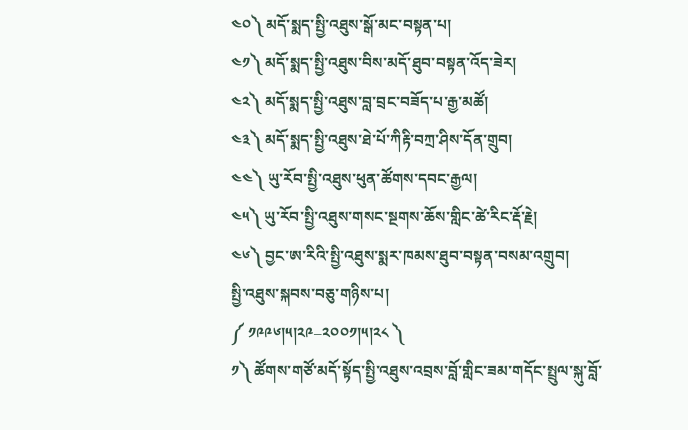༤༠༽ མདོ་སྨད་སྤྱི་འཐུས་སྒོ་མང་བསྟན་པ།
༤༡༽ མདོ་སྨད་སྤྱི་འཐུས་བིས་མདོ་ཐུབ་བསྟན་འོད་ཟེར།
༤༢༽ མདོ་སྨད་སྤྱི་འཐུས་བླ་བྲང་བཟོད་པ་རྒྱ་མཚོ།
༤༣༽ མདོ་སྨད་སྤྱི་འཐུས་ཐེ་པོ་ཀིརྟི་བཀྲ་ཤིས་དོན་གྲུབ།
༤༤༽ ཡུ་རོབ་སྤྱི་འཐུས་ཕུན་ཚོགས་དབང་རྒྱལ།
༤༥༽ ཡུ་རོབ་སྤྱི་འཐུས་གསང་སྔགས་ཆོས་གླིང་ཚེ་རིང་རྡོ་རྗེ།
༤༦༽ བྱང་ཨ་རིའི་སྤྱི་འཐུས་སྨར་ཁམས་ཐུབ་བསྟན་བསམ་འགྲུབ།
སྤྱི་འཐུས་སྐབས་བཅུ་གཉིས་པ།
༼ ༡༩༩༦།༥།༢༩–༢༠༠༡།༥།༢༨ ༽
༡༽ ཚོགས་གཙོ་མདོ་སྟོད་སྤྱི་འཐུས་འབྲས་བློ་གླིང་ཟམ་གདོང་སྤྲུལ་སྐུ་བློ་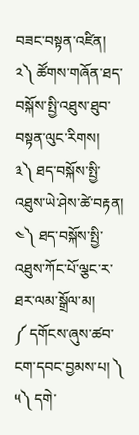བཟང་བསྟན་འཛིན།
༢༽ ཚོགས་གཞོན་ཐད་བསྐོས་སྤྱི་འཐུས་ཐུབ་བསྟན་ལུང་རིགས།
༣༽ ཐད་བསྐོས་སྤྱི་འཐུས་ཡེ་ཤེས་ཚེ་བརྟན།
༤༽ ཐད་བསྐོས་སྤྱི་འཐུས་ཀོང་པོ་ལྕང་ར་ཐར་ལམ་སྒྲོལ་མ།
༼ དགོངས་ཞུས་ཚབ་ངག་དབང་བྱམས་པ། ༽
༥༽ དགེ་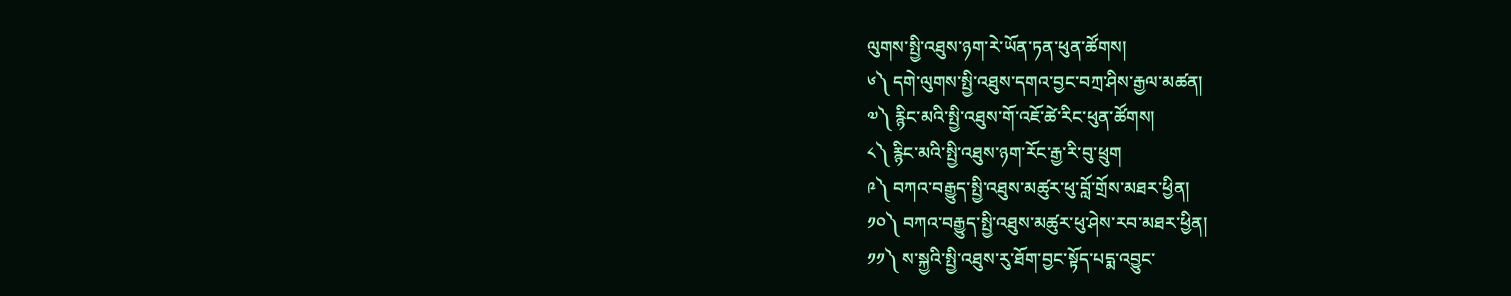ལུགས་སྤྱི་འཐུས་ཉག་རེ་ཡོན་ཏན་ཕུན་ཚོགས།
༦༽ དགེ་ལུགས་སྤྱི་འཐུས་དགའ་བྱང་བཀྲ་ཤིས་རྒྱལ་མཚན།
༧༽ རྙིང་མའི་སྤྱི་འཐུས་གོ་འཇོ་ཚེ་རིང་ཕུན་ཚོགས།
༨༽ རྙིང་མའི་སྤྱི་འཐུས་ཉག་རོང་རྒྱ་རི་བུ་ཕྲུག
༩༽ བཀའ་བརྒྱུད་སྤྱི་འཐུས་མཚུར་ཕུ་བློ་གྲོས་མཐར་ཕྱིན།
༡༠༽ བཀའ་བརྒྱུད་སྤྱི་འཐུས་མཚུར་ཕུ་ཤེས་རབ་མཐར་ཕྱིན།
༡༡༽ ས་སྐྱའི་སྤྱི་འཐུས་རུ་ཐོག་བྱང་སྟོད་པདྨ་འབྱུང་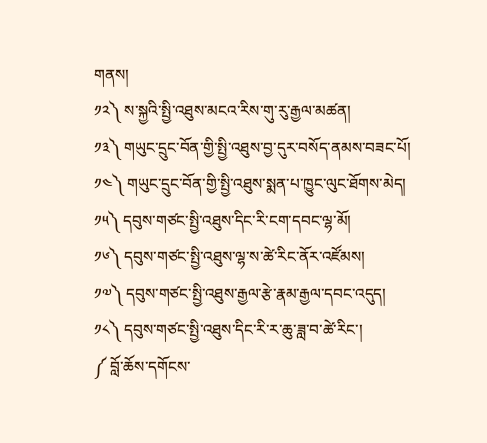གནས།
༡༢༽ ས་སྐྱའི་སྤྱི་འཐུས་མངའ་རིས་གུ་རུ་རྒྱལ་མཚན།
༡༣༽ གཡུང་དྲུང་བོན་གྱི་སྤྱི་འཐུས་བྱ་དུར་བསོད་ནམས་བཟང་པོ།
༡༤༽ གཡུང་དྲུང་བོན་གྱི་སྤྱི་འཐུས་སྨན་པ་ཁྱུང་ལུང་ཐོགས་མེད།
༡༥༽ དབུས་གཙང་སྤྱི་འཐུས་དིང་རི་ངག་དབང་ལྷ་མོ།
༡༦༽ དབུས་གཙང་སྤྱི་འཐུས་ལྷ་ས་ཚེ་རིང་ནོར་འཛོམས།
༡༧༽ དབུས་གཙང་སྤྱི་འཐུས་རྒྱལ་རྩེ་རྣམ་རྒྱལ་དབང་འདུད།
༡༨༽ དབུས་གཙང་སྤྱི་འཐུས་དིང་རི་ར་ཆུ་ཟླ་བ་ཚེ་རིང་།
༼ བློ་ཆོས་དགོངས་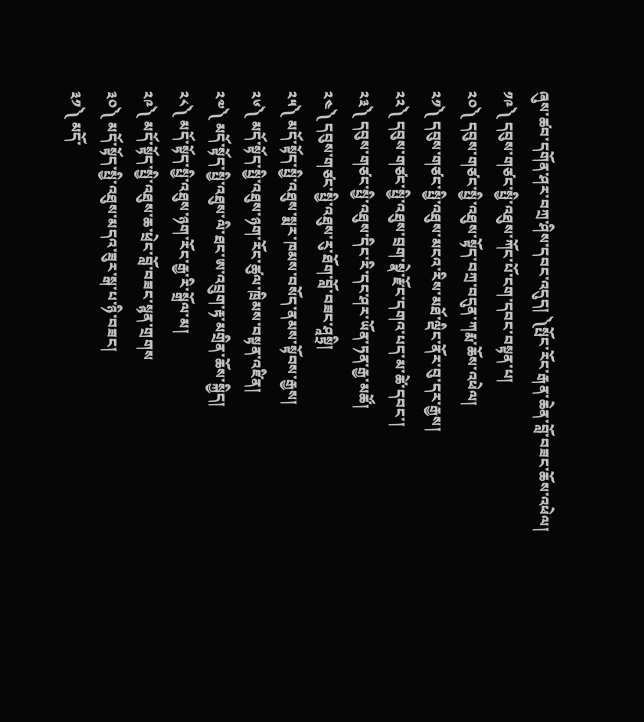ཞུས་ཚབ་དགོན་ཤར་བཀྲ་ཤིས་དབང་འདུད། ༽སྤོང་རོང་རྒན་ཆེན་བློ་བཟང་ཆོས་འཕེལ།
༡༩༽ དབུས་གཙང་སྤྱི་འཐུས་ཀོང་པོ་ངག་དབང་བསྟན་པ།
༢༠༽ དབུས་གཙང་སྤྱི་འཐུས་སྟོད་བཀྲ་བདུན་ཀརྨ་ཆོས་འཕེལ།
༢༡༽ དབུས་གཙང་སྤྱི་འཐུས་མངའ་རིས་མཐོ་ལྡིང་ནོར་བུ་དར་རྒྱས།
༢༢༽ དབུས་གཙང་སྤྱི་འཐུས་བྲག་སྣེ་རྫོང་དགའ་པད་མ་ཚེ་དབང་།
༢༣༽ དབུས་གཙང་སྤྱི་འཐུས་དིང་རི་དང་ཤར་ཡོན་ཏན་རྒྱ་མཚོ།
༢༤༽ དབུས་གཙང་སྤྱི་འཐུས་རུ་ཐོག་བློ་བཟང་ཤཱསྟྲི།
༢༥༽ མདོ་སྟོད་སྤྱི་འཐུས་སྨར་ཁམས་བསོད་ནམས་སྟོབས་རྒྱས།
༢༦༽ མདོ་སྟོད་སྤྱི་འཐུས་ཉག་རོང་ཚུལ་ཁྲིམས་བསྟན་འཛིན།
༢༧༽ མདོ་སྟོད་སྤྱི་འཐུས་ལི་ཐང་ཨ་འབྲུག་རྟ་མགྲིན་ཆོས་སྐྱིད།
༢༨༽ མདོ་སྟོད་སྤྱི་འཐུས་ཉག་རོང་རྒྱ་རི་སྒྲོལ་མ།
༢༩༽ མདོ་སྟོད་སྤྱི་འཐུས་ཆ་ཕྲེང་བློ་བཟང་སྙན་གྲགས
༣༠༽ མདོ་སྟོད་སྤྱི་འཐུས་མདའ་ཟུར་སྒ་པ་ཉི་བཟང།
༣༡༽ མདོ་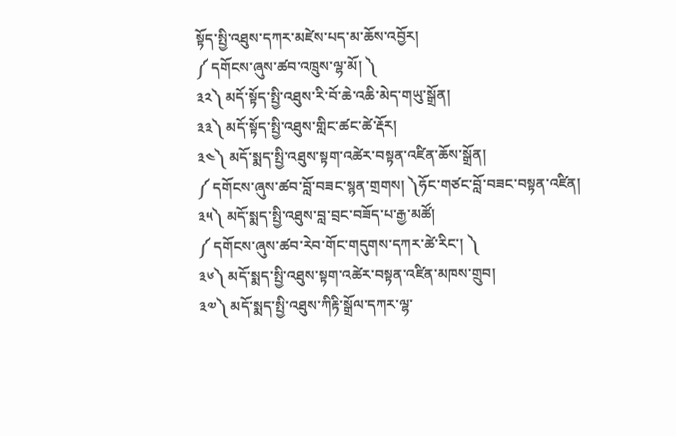སྟོད་སྤྱི་འཐུས་དཀར་མཛེས་པད་མ་ཆོས་འབྱོར།
༼ དགོངས་ཞུས་ཚབ་འཁྲུས་ལྷ་མོ། ༽
༣༢༽ མདོ་སྟོད་སྤྱི་འཐུས་རི་བོ་ཆེ་འཆི་མེད་གཡུ་སྒྲོན།
༣༣༽ མདོ་སྟོད་སྤྱི་འཐུས་གླིང་ཚང་ཚེ་རྡོར།
༣༤༽ མདོ་སྨད་སྤྱི་འཐུས་སྟག་འཚེར་བསྟན་འཛིན་ཆོས་སྒྲོན།
༼ དགོངས་ཞུས་ཚབ་བློ་བཟང་སྙན་གྲགས། ༽ཧོང་གཙང་བློ་བཟང་བསྟན་འཛིན།
༣༥༽ མདོ་སྨད་སྤྱི་འཐུས་བླ་བྲང་བཟོད་པ་རྒྱ་མཚོ།
༼ དགོངས་ཞུས་ཚབ་རེབ་གོང་གདུགས་དཀར་ཚེ་རིང་། ༽
༣༦༽ མདོ་སྨད་སྤྱི་འཐུས་སྟག་འཚེར་བསྟན་འཛིན་མཁས་གྲུབ།
༣༧༽ མདོ་སྨད་སྤྱི་འཐུས་ཀིརྟི་སྒྲོལ་དཀར་ལྷ་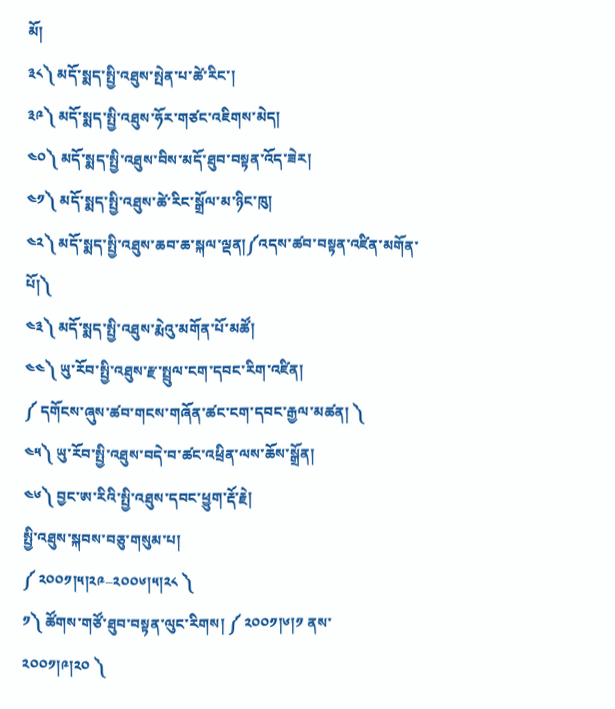མོ།
༣༨༽ མདོ་སྨད་སྤྱི་འཐུས་སྤེན་པ་ཚེ་རིང་།
༣༩༽ མདོ་སྨད་སྤྱི་འཐུས་ཧོར་གཙང་འཇིགས་མེད།
༤༠༽ མདོ་སྨད་སྤྱི་འཐུས་བིས་མདོ་ཐུབ་བསྟན་འོད་ཟེར།
༤༡༽ མདོ་སྨད་སྤྱི་འཐུས་ཚེ་རིང་སྒྲོལ་མ་ཉིང་ཁུ།
༤༢༽ མདོ་སྨད་སྤྱི་འཐུས་ཆབ་ཆ་སྐལ་ལྡན།༼འདས་ཚབ་བསྟན་འཛིན་མགོན་པོ།༽
༤༣༽ མདོ་སྨད་སྤྱི་འཐུས་རྨེའུ་མགོན་པོ་མཚོ།
༤༤༽ ཡུ་རོབ་སྤྱི་འཐུས་རྫ་སྤྲུལ་ངག་དབང་རིག་འཛིན།
༼ དགོངས་ཞུས་ཚབ་གངས་གཞོན་ཚང་ངག་དབང་རྒྱལ་མཚན། ༽
༤༥༽ ཡུ་རོབ་སྤྱི་འཐུས་བདེ་བ་ཚང་འཕྲིན་ལས་ཆོས་སྒྲོན།
༤༦༽ བྱང་ཨ་རིའི་སྤྱི་འཐུས་དབང་ཕྱུག་རྡོ་རྗེ།
སྤྱི་འཐུས་སྐབས་བཅུ་གསུམ་པ།
༼ ༢༠༠༡།༥།༢༩–༢༠༠༦།༥།༢༨ ༽
༡༽ ཚོགས་གཙོ་ཐུབ་བསྟན་ལུང་རིགས། ༼ ༢༠༠༡།༦།༡ ནས་ ༢༠༠༡།༩།༢༠ ༽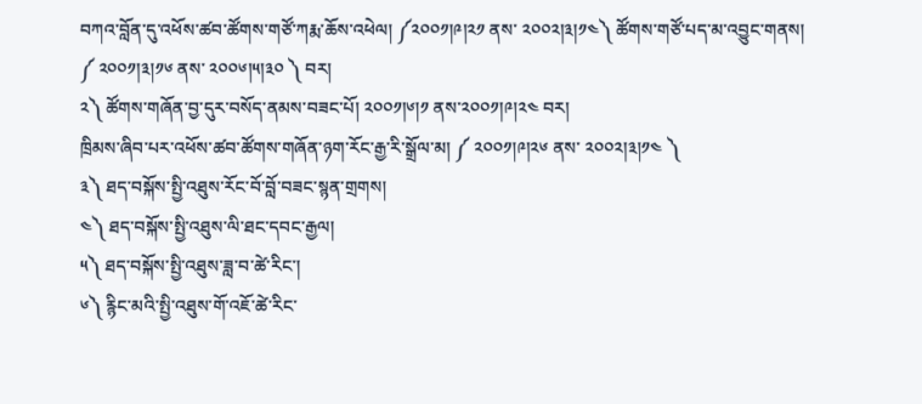བཀའ་བློན་དུ་འཕོས་ཚབ་ཚོགས་གཙོ་ཀརྨ་ཆོས་འཕེལ། ༼༢༠༠༡།༩།༢༡ ནས་ ༢༠༠༢།༣།༡༤༽ ཚོགས་གཙོ་པད་མ་འབྱུང་གནས། ༼ ༢༠༠༡།༣།༡༦ ནས་ ༢༠༠༦།༥།༣༠ ༽ བར།
༢༽ ཚོགས་གཞོན་བྱ་དུར་བསོད་ནམས་བཟང་པོ། ༢༠༠༡།༦།༡ ནས་༢༠༠༡།༩།༢༤ བར།
ཁྲིམས་ཞིབ་པར་འཕོས་ཚབ་ཚོགས་གཞོན་ཉག་རོང་རྒྱ་རི་སྒྲོལ་མ། ༼ ༢༠༠༡།༩།༢༦ ནས་ ༢༠༠༢།༣།༡༤ ༽
༣༽ ཐད་བསྐོས་སྤྱི་འཐུས་རོང་བོ་བློ་བཟང་སྙན་གྲགས།
༤༽ ཐད་བསྐོས་སྤྱི་འཐུས་ལི་ཐང་དབང་རྒྱལ།
༥༽ ཐད་བསྐོས་སྤྱི་འཐུས་ཟླ་བ་ཚེ་རིང་།
༦༽ རྙིང་མའི་སྤྱི་འཐུས་གོ་འཇོ་ཚེ་རིང་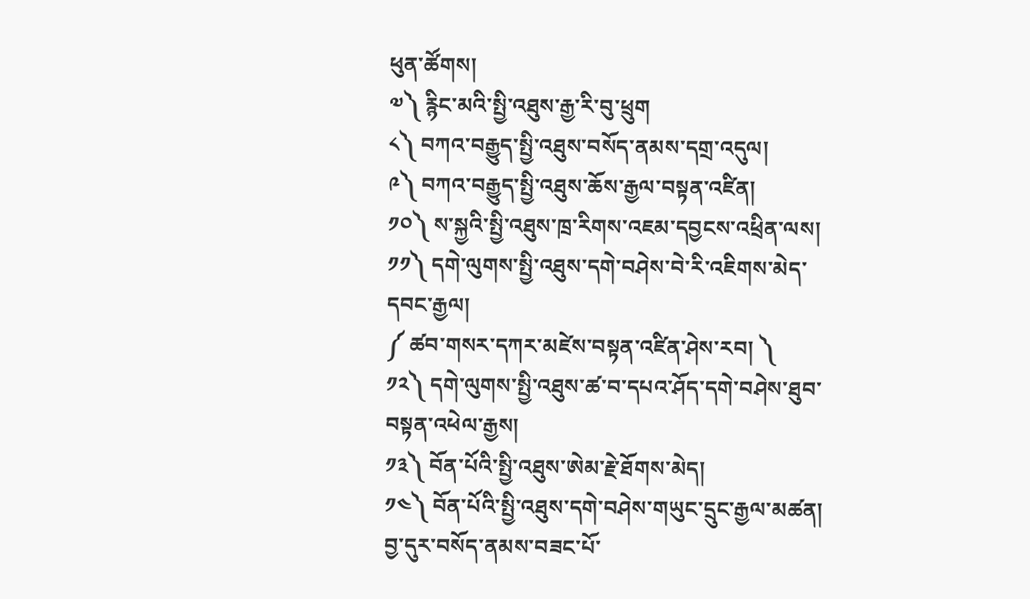ཕུན་ཚོགས།
༧༽ རྙིང་མའི་སྤྱི་འཐུས་རྒྱ་རི་བུ་ཕྲུག
༨༽ བཀའ་བརྒྱུད་སྤྱི་འཐུས་བསོད་ནམས་དགྲ་འདུལ།
༩༽ བཀའ་བརྒྱུད་སྤྱི་འཐུས་ཆོས་རྒྱལ་བསྟན་འཛིན།
༡༠༽ ས་སྐྱའི་སྤྱི་འཐུས་ཁྲ་རིགས་འཇམ་དབྱངས་འཕྲིན་ལས།
༡༡༽ དགེ་ལུགས་སྤྱི་འཐུས་དགེ་བཤེས་བེ་རི་འཇིགས་མེད་དབང་རྒྱལ།
༼ ཚབ་གསར་དཀར་མཛེས་བསྟན་འཛིན་ཤེས་རབ། ༽
༡༢༽ དགེ་ལུགས་སྤྱི་འཐུས་ཚ་བ་དཔའ་ཤོད་དགེ་བཤེས་ཐུབ་བསྟན་འཕེལ་རྒྱས།
༡༣༽ བོན་པོའི་སྤྱི་འཐུས་ཨེམ་རྗེ་ཐོགས་མེད།
༡༤༽ བོན་པོའི་སྤྱི་འཐུས་དགེ་བཤེས་གཡུང་དྲུང་རྒྱལ་མཚན། བྱ་དུར་བསོད་ནམས་བཟང་པོ་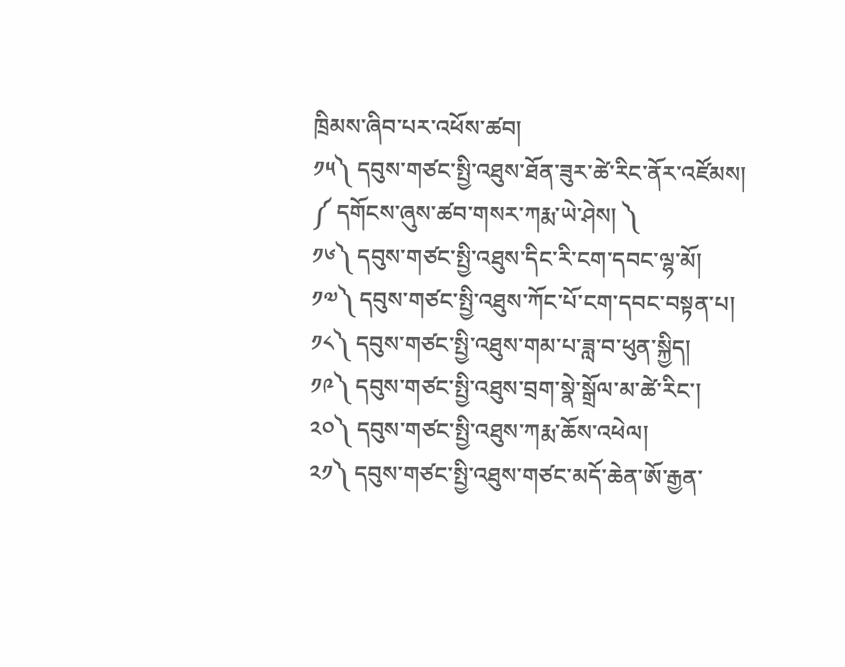ཁྲིམས་ཞིབ་པར་འཕོས་ཚབ།
༡༥༽ དབུས་གཙང་སྤྱི་འཐུས་ཐོན་ཟུར་ཚེ་རིང་ནོར་འཛོམས།
༼ དགོངས་ཞུས་ཚབ་གསར་ཀརྨ་ཡེ་ཤེས། ༽
༡༦༽ དབུས་གཙང་སྤྱི་འཐུས་དིང་རི་ངག་དབང་ལྷ་མོ།
༡༧༽ དབུས་གཙང་སྤྱི་འཐུས་ཀོང་པོ་ངག་དབང་བསྟན་པ།
༡༨༽ དབུས་གཙང་སྤྱི་འཐུས་གམ་པ་ཟླ་བ་ཕུན་སྐྱིད།
༡༩༽ དབུས་གཙང་སྤྱི་འཐུས་བྲག་སྣེ་སྒྲོལ་མ་ཚེ་རིང་།
༢༠༽ དབུས་གཙང་སྤྱི་འཐུས་ཀརྨ་ཆོས་འཕེལ།
༢༡༽ དབུས་གཙང་སྤྱི་འཐུས་གཙང་མདོ་ཆེན་ཨོ་རྒྱན་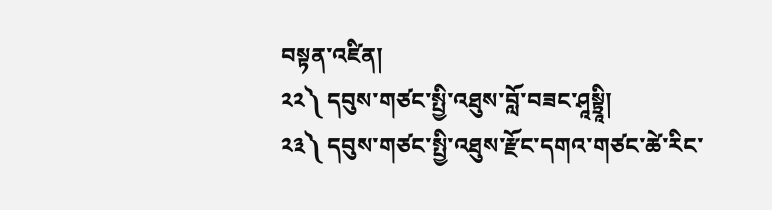བསྟན་འཛིན།
༢༢༽ དབུས་གཙང་སྤྱི་འཐུས་བློ་བཟང་ཤཱསྟྲཱི།
༢༣༽ དབུས་གཙང་སྤྱི་འཐུས་རྫོང་དགའ་གཙང་ཚེ་རིང་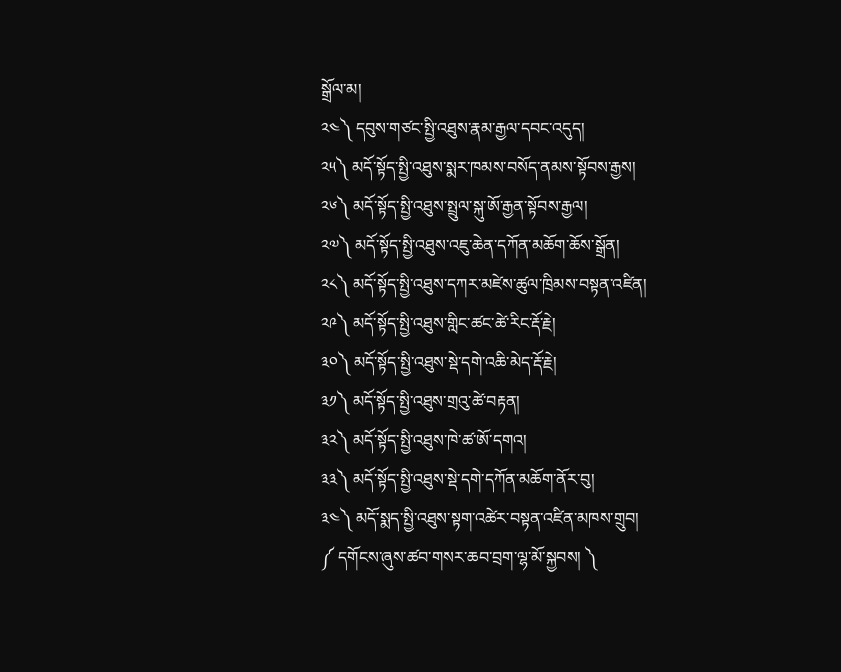སྒྲོལ་མ།
༢༤༽ དབུས་གཙང་སྤྱི་འཐུས་རྣམ་རྒྱལ་དབང་འདུད།
༢༥༽ མདོ་སྟོད་སྤྱི་འཐུས་སྨར་ཁམས་བསོད་ནམས་སྟོབས་རྒྱས།
༢༦༽ མདོ་སྟོད་སྤྱི་འཐུས་སྤྲུལ་སྐུ་ཨོ་རྒྱན་སྟོབས་རྒྱལ།
༢༧༽ མདོ་སྟོད་སྤྱི་འཐུས་འཇུ་ཆེན་དཀོན་མཆོག་ཆོས་སྒྲོན།
༢༨༽ མདོ་སྟོད་སྤྱི་འཐུས་དཀར་མཛེས་ཚུལ་ཁྲིམས་བསྟན་འཛིན།
༢༩༽ མདོ་སྟོད་སྤྱི་འཐུས་གླིང་ཚང་ཚེ་རིང་རྡོ་རྗེ།
༣༠༽ མདོ་སྟོད་སྤྱི་འཐུས་སྡེ་དགེ་འཆི་མེད་རྡོ་རྗེ།
༣༡༽ མདོ་སྟོད་སྤྱི་འཐུས་གྲའུ་ཚེ་བརྟན།
༣༢༽ མདོ་སྟོད་སྤྱི་འཐུས་ཁེ་ཚ་ཨོ་དགའ།
༣༣༽ མདོ་སྟོད་སྤྱི་འཐུས་སྡེ་དགེ་དཀོན་མཆོག་ནོར་བུ།
༣༤༽ མདོ་སྨད་སྤྱི་འཐུས་སྟག་འཚེར་བསྟན་འཛིན་མཁས་གྲུབ།
༼ དགོངས་ཞུས་ཚབ་གསར་ཆབ་བྲག་ལྷ་མོ་སྐྱབས། ༽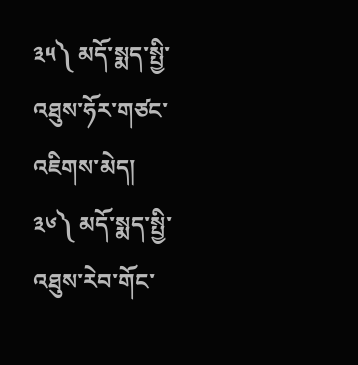༣༥༽ མདོ་སྨད་སྤྱི་འཐུས་ཧོར་གཙང་འཇིགས་མེད།
༣༦༽ མདོ་སྨད་སྤྱི་འཐུས་རེབ་གོང་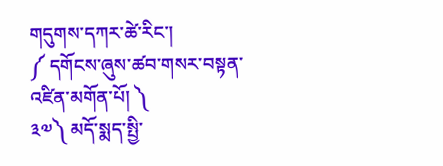གདུགས་དཀར་ཚེ་རིང་།
༼ དགོངས་ཞུས་ཚབ་གསར་བསྟན་འཛིན་མགོན་པོ། ༽
༣༧༽ མདོ་སྨད་སྤྱི་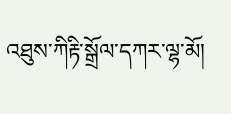འཐུས་ཀིརྟི་སྒྲོལ་དཀར་ལྷ་མོ།